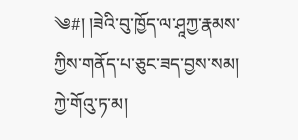༄#། །ཟེའི་བུ་ཁྱོད་ལ་ཤཱཀྱ་རྣམས་ཀྱིས་གནོད་པ་ཅུང་ཟད་བྱས་སམ། ཀྱེ་གོའུ་ཏ་མ།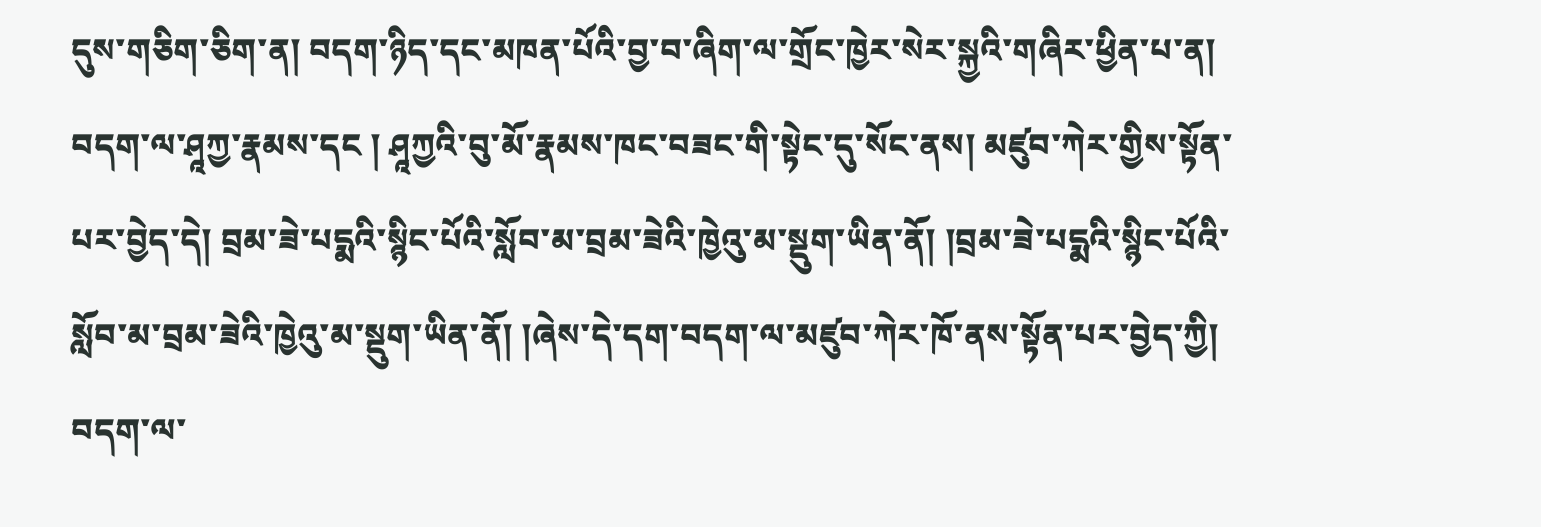དུས་གཅིག་ཅིག་ན། བདག་ཉིད་དང་མཁན་པོའི་བྱ་བ་ཞིག་ལ་གྲོང་ཁྱེར་སེར་སྐྱའི་གཞིར་ཕྱིན་པ་ན། བདག་ལ་ཤཱཀྱ་རྣམས་དང ། ཤཱཀྱའི་བུ་མོ་རྣམས་ཁང་བཟང་གི་སྟེང་དུ་སོང་ནས། མཛུབ་ཀེར་གྱིས་སྟོན་པར་བྱེད་དེ། བྲམ་ཟེ་པདྨའི་སྙིང་པོའི་སློབ་མ་བྲམ་ཟེའི་ཁྱེའུ་མ་སྡུག་ཡིན་ནོ། །བྲམ་ཟེ་པདྨའི་སྙིང་པོའི་སློབ་མ་བྲམ་ཟེའི་ཁྱེའུ་མ་སྡུག་ཡིན་ནོ། །ཞེས་དེ་དག་བདག་ལ་མཛུབ་ཀེར་ཁོ་ནས་སྟོན་པར་བྱེད་ཀྱི། བདག་ལ་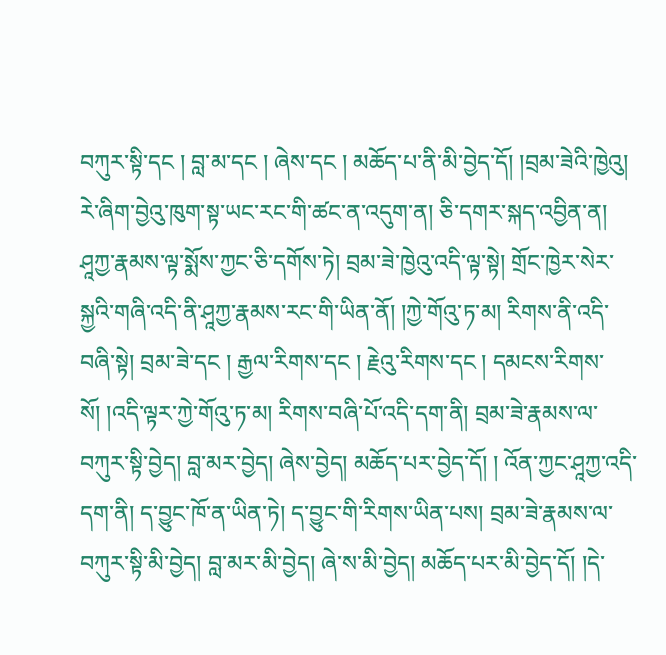བཀུར་སྟི་དང ། བླ་མ་དང ། ཞེས་དང ། མཆོད་པ་ནི་མི་བྱེད་དོ། །བྲམ་ཟེའི་ཁྱེའུ། རེ་ཞིག་བྱེའུ་ཁུག་སྟ་ཡང་རང་གི་ཚང་ན་འདུག་ན། ཅི་དགར་སྐད་འབྱིན་ན། ཤཱཀྱ་རྣམས་ལྟ་སྨོས་ཀྱང་ཅི་དགོས་ཏེ། བྲམ་ཟེ་ཁྱེའུ་འདི་ལྟ་སྟེ། གྲོང་ཁྱེར་སེར་སྐྱའི་གཞི་འདི་ནི་ཤཱཀྱ་རྣམས་རང་གི་ཡིན་ནོ། །ཀྱེ་གོའུ་ཏ་མ། རིགས་ནི་འདི་བཞི་སྟེ། བྲམ་ཟེ་དང ། རྒྱལ་རིགས་དང ། རྗེའུ་རིགས་དང ། དམངས་རིགས་སོ། །འདི་ལྟར་ཀྱེ་གོའུ་ཏ་མ། རིགས་བཞི་པོ་འདི་དག་ནི། བྲམ་ཟེ་རྣམས་ལ་བཀུར་སྟི་བྱེད། བླ་མར་བྱེད། ཞེས་བྱེད། མཆོད་པར་བྱེད་དོ། ། འོན་ཀྱང་ཤཱཀྱ་འདི་དག་ནི། ད་བྱུང་ཁོ་ན་ཡིན་ཏེ། ད་བྱུང་གི་རིགས་ཡིན་པས། བྲམ་ཟེ་རྣམས་ལ་བཀུར་སྟི་མི་བྱེད། བླ་མར་མི་བྱེད། ཞེ་ས་མི་བྱེད། མཆོད་པར་མི་བྱེད་དོ། །དེ་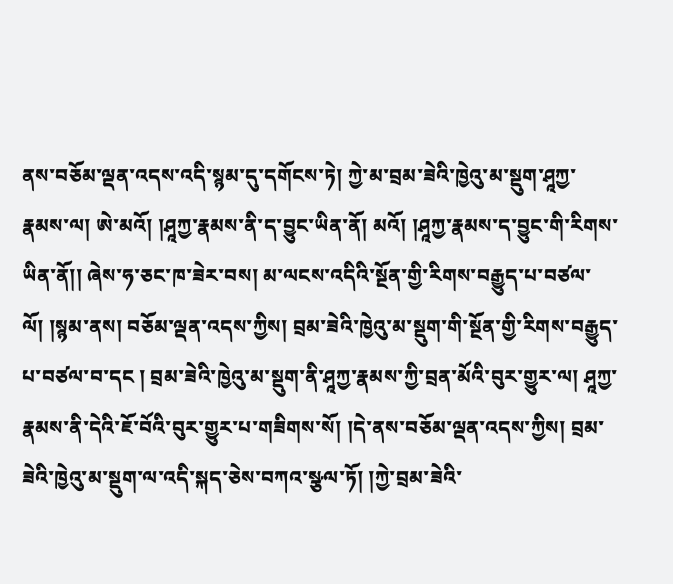ནས་བཅོམ་ལྡན་འདས་འདི་སྙམ་དུ་དགོངས་ཏེ། ཀྱེ་མ་བྲམ་ཟེའི་ཁྱེའུ་མ་སྡུག་ཤཱཀྱ་རྣམས་ལ། ཨེ་མའོ། །ཤཱཀྱ་རྣམས་ནི་ད་བྱུང་ཡིན་ནོ། མའོ། །ཤཱཀྱ་རྣམས་ད་བྱུང་གི་རིགས་ཡིན་ནོ།། ཞེས་ཧ་ཅང་ཁ་ཟེར་བས། མ་ལངས་འདིའི་སྔོན་གྱི་རིགས་བརྒྱུད་པ་བཙལ་ལོ། །སྙམ་ནས། བཅོམ་ལྡན་འདས་ཀྱིས། བྲམ་ཟེའི་ཁྱེའུ་མ་སྡུག་གི་སྔོན་གྱི་རིགས་བརྒྱུད་པ་བཙལ་བ་དང ། བྲམ་ཟེའི་ཁྱེའུ་མ་སྡུག་ནི་ཤཱཀྱ་རྣམས་ཀྱི་བྲན་མོའི་བུར་གྱུར་ལ། ཤཱཀྱ་རྣམས་ནི་དེའི་ཇོ་བོའི་བུར་གྱུར་པ་གཟིགས་སོ། །དེ་ནས་བཅོམ་ལྡན་འདས་ཀྱིས། བྲམ་ཟེའི་ཁྱེའུ་མ་སྡུག་ལ་འདི་སྐད་ཅེས་བཀའ་སྩལ་ཏོ། །ཀྱེ་བྲམ་ཟེའི་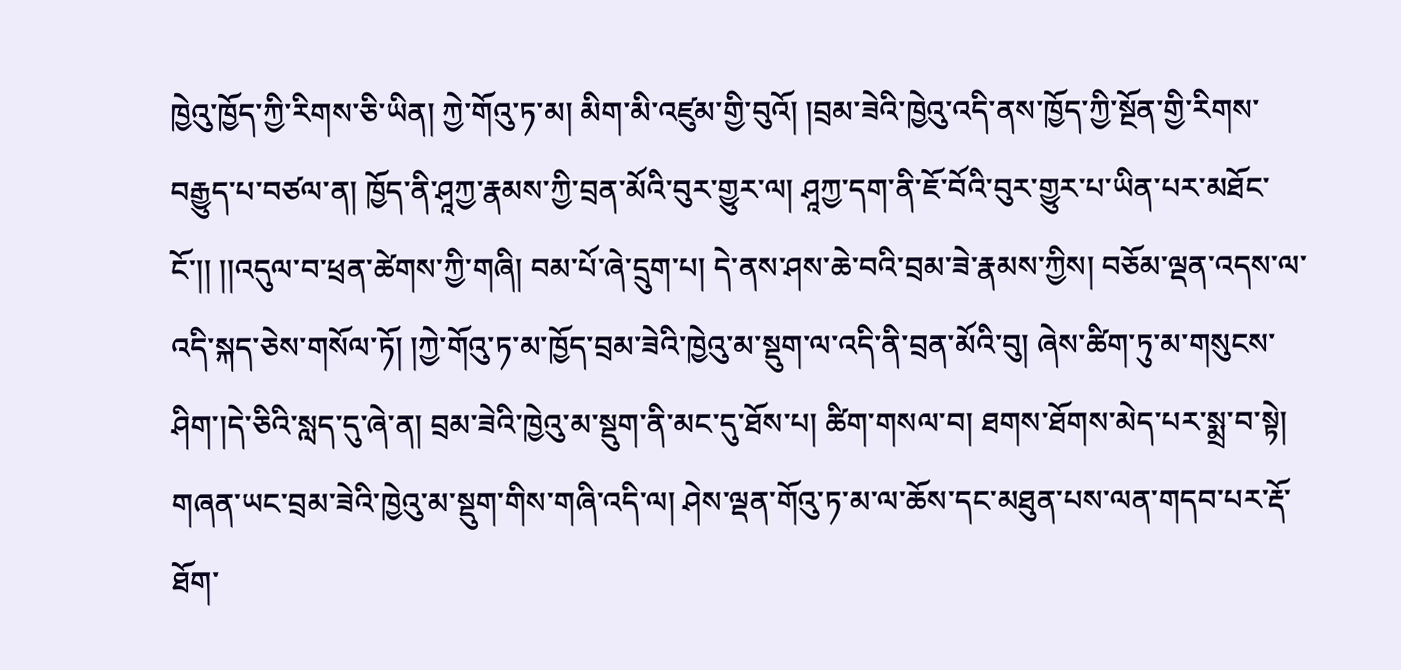ཁྱེའུ་ཁྱོད་ཀྱི་རིགས་ཅི་ཡིན། ཀྱེ་གོའུ་ཏ་མ། མིག་མི་འཛུམ་གྱི་བུའོ། །བྲམ་ཟེའི་ཁྱེའུ་འདི་ནས་ཁྱོད་ཀྱི་སྔོན་གྱི་རིགས་བརྒྱུད་པ་བཙལ་ན། ཁྱོད་ནི་ཤཱཀྱ་རྣམས་ཀྱི་བྲན་མོའི་བུར་གྱུར་ལ། ཤཱཀྱ་དག་ནི་ཇོ་བོའི་བུར་གྱུར་པ་ཡིན་པར་མཐོང་ངོ་།། །།འདུལ་བ་ཕྲན་ཚེགས་ཀྱི་གཞི། བམ་པོ་ཞེ་དྲུག་པ། དེ་ནས་ཤས་ཆེ་བའི་བྲམ་ཟེ་རྣམས་ཀྱིས། བཅོམ་ལྡན་འདས་ལ་འདི་སྐད་ཅེས་གསོལ་ཏོ། །ཀྱེ་གོའུ་ཏ་མ་ཁྱོད་བྲམ་ཟེའི་ཁྱེའུ་མ་སྡུག་ལ་འདི་ནི་བྲན་མོའི་བུ། ཞེས་ཚིག་ཏུ་མ་གསུངས་ཤིག་།དེ་ཅིའི་སླད་དུ་ཞེ་ན། བྲམ་ཟེའི་ཁྱེའུ་མ་སྡུག་ནི་མང་དུ་ཐོས་པ། ཚིག་གསལ་བ། ཐགས་ཐོགས་མེད་པར་སྨྲ་བ་སྟེ། གཞན་ཡང་བྲམ་ཟེའི་ཁྱེའུ་མ་སྡུག་གིས་གཞི་འདི་ལ། ཤེས་ལྡན་གོའུ་ཏ་མ་ལ་ཆོས་དང་མཐུན་པས་ལན་གདབ་པར་རྡོ་ཐོག་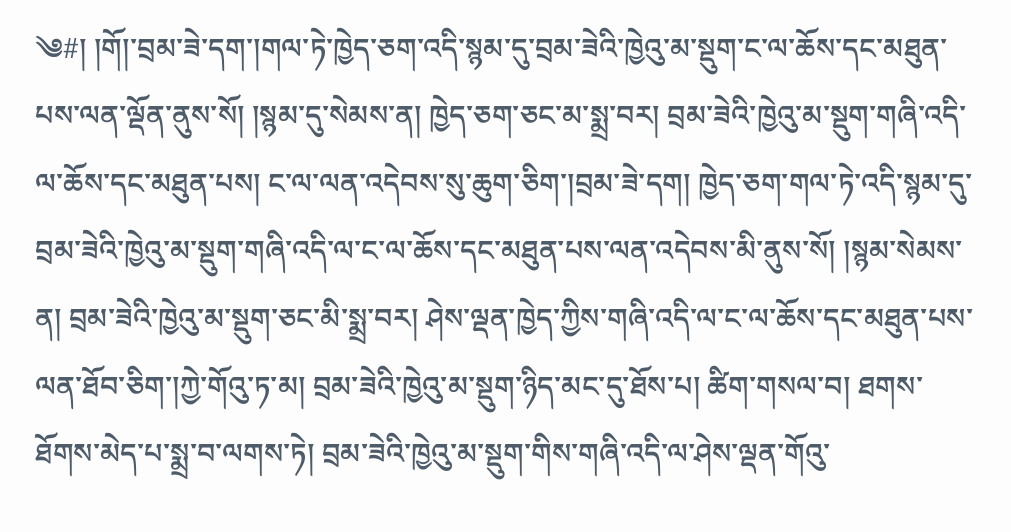༄#། །གོ།་བྲམ་ཟེ་དག་།གལ་ཏེ་ཁྱེད་ཅག་འདི་སྙམ་དུ་བྲམ་ཟེའི་ཁྱེའུ་མ་སྡུག་ང་ལ་ཆོས་དང་མཐུན་པས་ལན་ལྡོན་ནུས་སོ། །སྙམ་དུ་སེམས་ན། ཁྱེད་ཅག་ཅང་མ་སྨྲ་བར། བྲམ་ཟེའི་ཁྱེའུ་མ་སྡུག་གཞི་འདི་ལ་ཆོས་དང་མཐུན་པས། ང་ལ་ལན་འདེབས་སུ་ཆུག་ཅིག་།བྲམ་ཟེ་དག། ཁྱེད་ཅག་གལ་ཏེ་འདི་སྙམ་དུ་བྲམ་ཟེའི་ཁྱེའུ་མ་སྡུག་གཞི་འདི་ལ་ང་ལ་ཆོས་དང་མཐུན་པས་ལན་འདེབས་མི་ནུས་སོ། །སྙམ་སེམས་ན། བྲམ་ཟེའི་ཁྱེའུ་མ་སྡུག་ཅང་མི་སྨྲ་བར། ཤེས་ལྡན་ཁྱེད་ཀྱིས་གཞི་འདི་ལ་ང་ལ་ཆོས་དང་མཐུན་པས་ལན་ཐོབ་ཅིག་།ཀྱེ་གོའུ་ཏ་མ། བྲམ་ཟེའི་ཁྱེའུ་མ་སྡུག་ཉིད་མང་དུ་ཐོས་པ། ཚིག་གསལ་བ། ཐགས་ཐོགས་མེད་པ་སྨྲ་བ་ལགས་ཏེ། བྲམ་ཟེའི་ཁྱེའུ་མ་སྡུག་གིས་གཞི་འདི་ལ་ཤེས་ལྡན་གོའུ་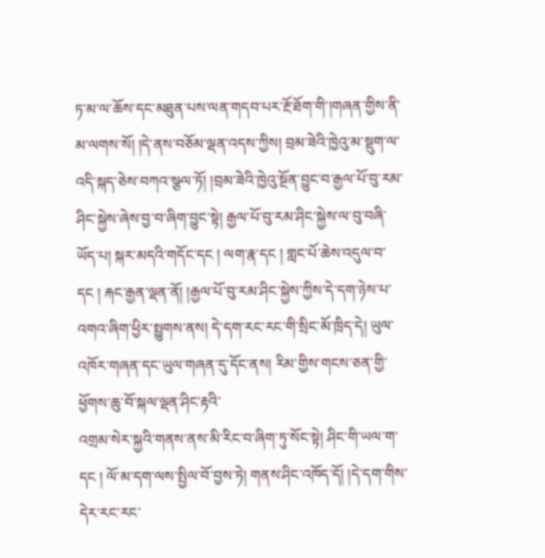ཏ་མ་ལ་ཆོས་དང་མཐུན་པས་ལན་གདབ་པར་རྔོ་ཐོག་གི་།གཞན་གྱིས་ནི་མ་ལགས་སོ། །དེ་ནས་བཅོམ་ལྡན་འདས་ཀྱིས། བྲམ་ཟེའི་ཁྱེའུ་མ་སྡུག་ལ་འདི་སྐད་ཅེས་བཀའ་སྩལ་ཏོ། །བྲམ་ཟེའི་ཁྱེའུ་སྔོན་བྱུང་བ་རྒྱལ་པོ་བུ་རམ་ཤིང་སྐྱེས་ཞེས་བྱ་བ་ཞིག་བྱུང་སྟེ། རྒྱལ་པོ་བུ་རམ་ཤིང་སྐྱེས་ལ་བུ་བཞི་ཡོད་པ། སྐར་མདའི་གདོང་དང ། ལག་རྣ་དང ། གླང་པོ་ཆེས་འདུལ་བ་དང ། རྐང་རྒྱན་ལྡན་ནོ། །རྒྱལ་པོ་བུ་རམ་ཤིང་སྐྱེས་ཀྱིས་དེ་དག་ཉེས་པ་འགའ་ཞིག་ཕྱིར་སྤྱུགས་ནས། དེ་དག་རང་རང་གི་སྲིང་མོ་ཁྲིད་དེ། ཡུལ་འཁོར་གཞན་དང་ཡུལ་གཞན་དུ་དོང་ནས། རིམ་གྱིས་གངས་ཅན་གྱི་ཕྱོགས་ཆུ་བོ་སྐལ་ལྡན་ཤིང་རྟའི་
འགྲམ་སེར་སྐྱའི་གནས་ནས་མི་རིང་བ་ཞིག་ཏུ་སོང་སྟེ། ཤིང་གི་ཡལ་ག་དང ། ལོ་མ་དག་ལས་སྤྱིལ་བོ་བྱས་ཏེ། གནས་ཤིང་འཁོད་དོ། །དེ་དག་གིས་དེར་རང་རང་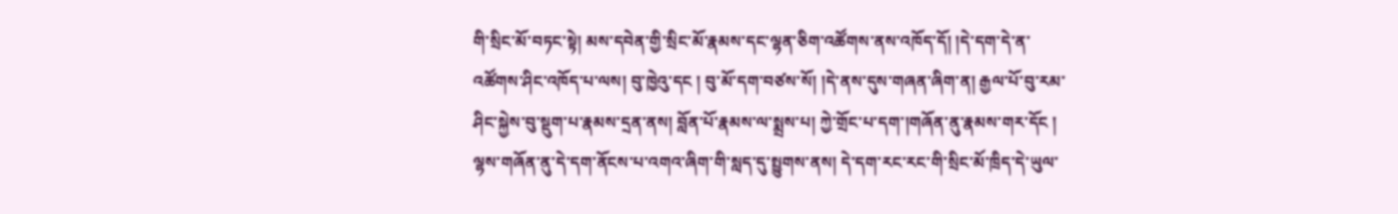གི་སྲིང་མོ་བཏང་སྟེ། མས་དབེན་གྱི་སྲིང་མོ་རྣམས་དང་ལྷན་ཅིག་འཚོགས་ནས་འཁོད་དོ། །དེ་དག་དེ་ན་འཚོགས་ཤིང་འཁོད་པ་ལས། བུ་ཁྱེའུ་དང ། བུ་མོ་དག་བཙས་སོ། །དེ་ནས་དུས་གཞན་ཞིག་ན། རྒྱལ་པོ་བུ་རམ་ཤིང་སྐྱེས་བུ་སྡུག་པ་རྣམས་དྲན་ནས། བློན་པོ་རྣམས་ལ་སྨྲས་པ། ཀྱེ་གྲོང་པ་དག་།གཞོན་ནུ་རྣམས་གར་དོང ། ལྷས་གཞོན་ནུ་དེ་དག་ནོངས་པ་འགའ་ཞིག་གི་སླད་དུ་སྤྱུགས་ནས། དེ་དག་རང་རང་གི་སྲིང་མོ་ཁྲིད་དེ་ཡུལ་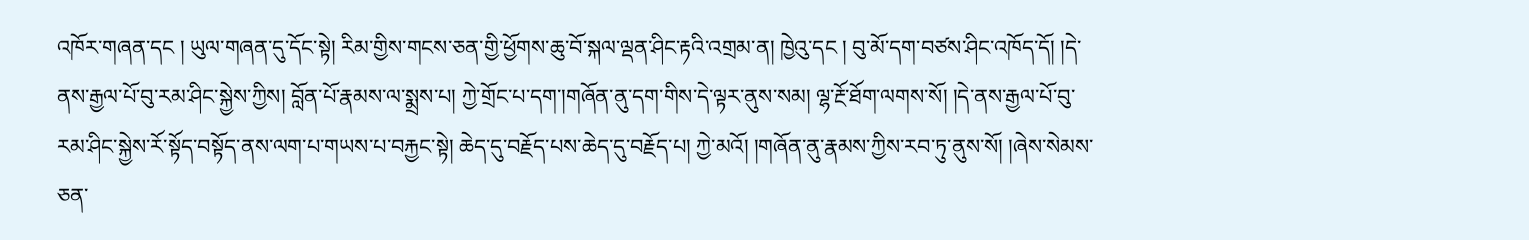འཁོར་གཞན་དང ། ཡུལ་གཞན་དུ་དོང་སྟེ། རིམ་གྱིས་གངས་ཅན་གྱི་ཕྱོགས་ཆུ་བོ་སྐལ་ལྡན་ཤིང་རྟའི་འགྲམ་ན། ཁྱེའུ་དང ། བུ་མོ་དག་བཙས་ཤིང་འཁོད་དོ། །དེ་ནས་རྒྱལ་པོ་བུ་རམ་ཤིང་སྐྱེས་ཀྱིས། བློན་པོ་རྣམས་ལ་སྨྲས་པ། ཀྱེ་གྲོང་པ་དག་།གཞོན་ནུ་དག་གིས་དེ་ལྟར་ནུས་སམ། ལྷ་རྔོ་ཐོག་ལགས་སོ། །དེ་ནས་རྒྱལ་པོ་བུ་རམ་ཤིང་སྐྱེས་རོ་སྟོད་བསྟོད་ནས་ལག་པ་གཡས་པ་བརྐྱང་སྟེ། ཆེད་དུ་བརྗོད་པས་ཆེད་དུ་བརྗོད་པ། ཀྱེ་མའོ། །གཞོན་ནུ་རྣམས་ཀྱིས་རབ་ཏུ་ནུས་སོ། །ཞེས་སེམས་ཅན་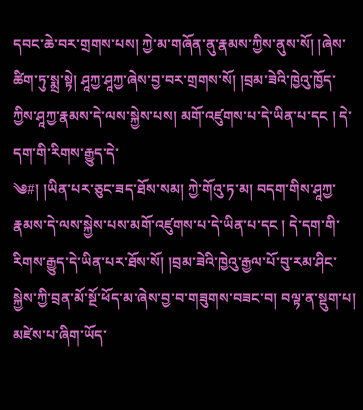དབང་ཆེ་བར་གྲགས་པས། ཀྱེ་མ་གཞོན་ནུ་རྣམས་ཀྱིས་ནུས་སོ། །ཞེས་ཚིག་ཏུ་སྨྲ་སྟེ། ཤཱཀྱ་ཤཱཀྱ་ཞེས་བྱ་བར་གྲགས་སོ། །བྲམ་ཟེའི་ཁྱེའུ་ཁྱོད་ཀྱིས་ཤཱཀྱ་རྣམས་དེ་ལས་སྐྱེས་པས། མགོ་འཛུགས་པ་དེ་ཡིན་པ་དང ། དེ་དག་གི་རིགས་རྒྱུད་དེ་
༄#། །ཡིན་པར་ཅུང་ཟད་ཐོས་སམ། ཀྱེ་གོའུ་ཏ་མ། བདག་གིས་ཤཱཀྱ་རྣམས་དེ་ལས་སྐྱེས་པས་མགོ་འཛུགས་པ་དེ་ཡིན་པ་དང ། དེ་དག་གི་རིགས་རྒྱུད་དེ་ཡིན་པར་ཐོས་སོ། །བྲམ་ཟེའི་ཁྱེའུ་རྒྱལ་པོ་བུ་རམ་ཤིང་སྐྱེས་ཀྱི་བྲན་མོ་སྔོ་ཕོད་མ་ཞེས་བྱ་བ་གཟུགས་བཟང་བ། བལྟ་ན་སྡུག་པ། མཛེས་པ་ཞིག་ཡོད་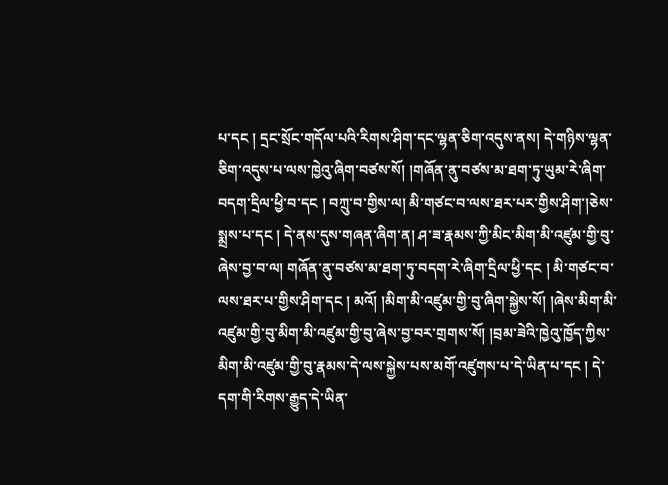པ་དང ། དྲང་སྲོང་གདོལ་པའི་རིགས་ཤིག་དང་ལྷན་ཅིག་འདུས་ནས། དེ་གཉིས་ལྷན་ཅིག་འདུས་པ་ལས་ཁྱེའུ་ཞིག་བཙས་སོ། །གཞོན་ནུ་བཙས་མ་ཐག་ཏུ་ཡུམ་རེ་ཞིག་བདག་དྲིལ་ཕྱི་བ་དང ། བཀྲུ་བ་གྱིས་ལ། མི་གཙང་བ་ལས་ཐར་པར་གྱིས་ཤིག་།ཅེས་སྨྲས་པ་དང ། དེ་ནས་དུས་གཞན་ཞིག་ན། ཤ་ཟ་རྣམས་ཀྱི་མིང་མིག་མི་འཛུམ་གྱི་བུ་ཞེས་བྱ་བ་ལ། གཞོན་ནུ་བཙས་མ་ཐག་ཏུ་བདག་རེ་ཞིག་དྲིལ་ཕྱི་དང ། མི་གཙང་བ་ལས་ཐར་པ་གྱིས་ཤིག་དང ། མའོ། །མིག་མི་འཛུམ་གྱི་བུ་ཞིག་སྐྱེས་སོ། །ཞེས་མིག་མི་འཛུམ་གྱི་བུ་མིག་མི་འཛུམ་གྱི་བུ་ཞེས་བྱ་བར་གྲགས་སོ། །བྲམ་ཟེའི་ཁྱེའུ་ཁྱོད་ཀྱིས་མིག་མི་འཛུམ་གྱི་བུ་རྣམས་དེ་ལས་སྐྱེས་པས་མགོ་འཛུགས་པ་དེ་ཡིན་པ་དང ། དེ་དག་གི་རིགས་རྒྱུད་དེ་ཡིན་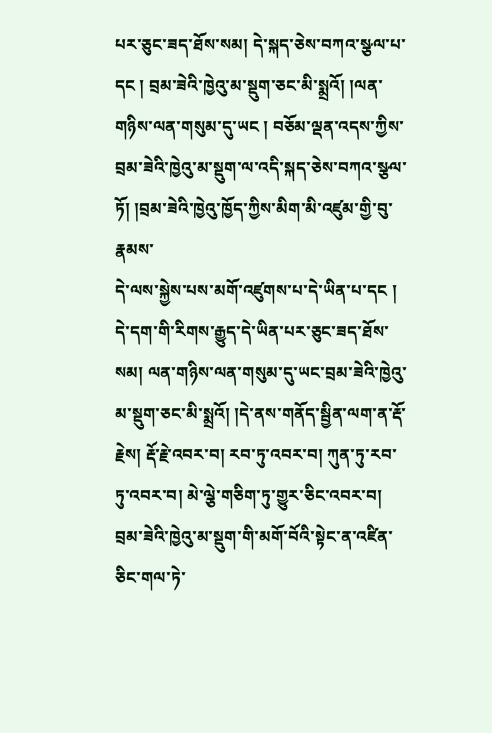པར་ཅུང་ཟད་ཐོས་སམ། དེ་སྐད་ཅེས་བཀའ་སྩལ་པ་དང ། བྲམ་ཟེའི་ཁྱེའུ་མ་སྡུག་ཅང་མི་སྨྲའོ། །ལན་གཉིས་ལན་གསུམ་དུ་ཡང ། བཅོམ་ལྡན་འདས་ཀྱིས་བྲམ་ཟེའི་ཁྱེའུ་མ་སྡུག་ལ་འདི་སྐད་ཅེས་བཀའ་སྩལ་ཏོ། །བྲམ་ཟེའི་ཁྱེའུ་ཁྱོད་ཀྱིས་མིག་མི་འཛུམ་གྱི་བུ་རྣམས་
དེ་ལས་སྐྱེས་པས་མགོ་འཛུགས་པ་དེ་ཡིན་པ་དང ། དེ་དག་གི་རིགས་རྒྱུད་དེ་ཡིན་པར་ཅུང་ཟད་ཐོས་སམ། ལན་གཉིས་ལན་གསུམ་དུ་ཡང་བྲམ་ཟེའི་ཁྱེའུ་མ་སྡུག་ཅང་མི་སྨྲའོ། །དེ་ནས་གནོད་སྦྱིན་ལག་ན་རྡོ་རྗེས། རྡོ་རྗེ་འབར་བ། རབ་ཏུ་འབར་བ། ཀུན་ཏུ་རབ་ཏུ་འབར་བ། མེ་ལྕེ་གཅིག་ཏུ་གྱུར་ཅིང་འབར་བ། བྲམ་ཟེའི་ཁྱེའུ་མ་སྡུག་གི་མགོ་བོའི་སྟེང་ན་འཛིན་ཅིང་གལ་ཏེ་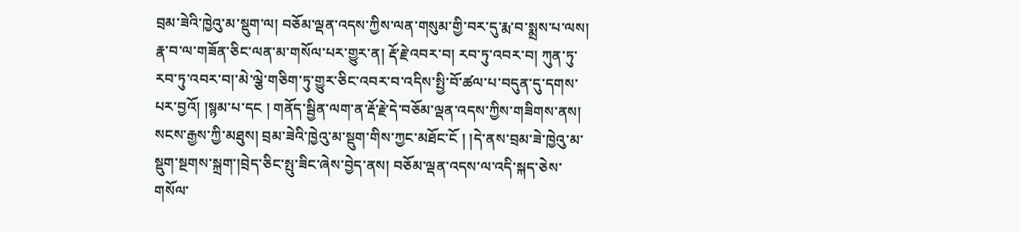བྲམ་ཟེའི་ཁྱེའུ་མ་སྡུག་ལ། བཅོམ་ལྡན་འདས་ཀྱིས་ལན་གསུམ་གྱི་བར་དུ་རྨ་བ་སྨྲས་པ་ལས། རྣ་བ་ལ་གཟོན་ཅིང་ལན་མ་གསོལ་པར་གྱུར་ན། རྡོ་རྗེ་འབར་བ། རབ་ཏུ་འབར་བ། ཀུན་ཏུ་རབ་ཏུ་འབར་བ།་མེ་ལྕེ་གཅིག་ཏུ་གྱུར་ཅིང་འབར་བ་འདིས་སྤྱི་བོ་ཚལ་པ་བདུན་དུ་དགས་པར་བྱའོ། །སྙམ་པ་དང ། གནོད་སྦྱིན་ལག་ན་རྡོ་རྗེ་དེ་བཅོམ་ལྡན་འདས་ཀྱིས་གཟིགས་ནས། སངས་རྒྱས་ཀྱི་མཐུས། བྲམ་ཟེའི་ཁྱེའུ་མ་སྡུག་གིས་ཀྱང་མཐོང་ངོ ། །དེ་ནས་བྲམ་ཟེ་ཁྱེའུ་མ་སྡུག་སྔགས་སྐྲག་།བྲེད་ཅིང་སྤུ་ཟིང་ཞེས་བྱེད་ནས། བཅོམ་ལྡན་འདས་ལ་འདི་སྐད་ཅེས་གསོལ་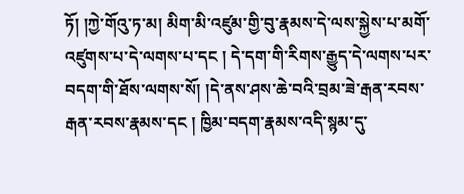ཏོ། །ཀྱེ་གོའུ་ཏ་མ། མིག་མི་འཛུམ་གྱི་བུ་རྣམས་དེ་ལས་སྐྱེས་པ་མགོ་འཛུགས་པ་དེ་ལགས་པ་དང ། དེ་དག་གི་རིགས་རྒྱུད་དེ་ལགས་པར་བདག་གི་ཐོས་ལགས་སོ། །དེ་ནས་ཤས་ཆེ་བའི་བྲམ་ཟེ་རྒན་རབས་རྒན་རབས་རྣམས་དང ། ཁྱིམ་བདག་རྣམས་འདི་སྙམ་དུ་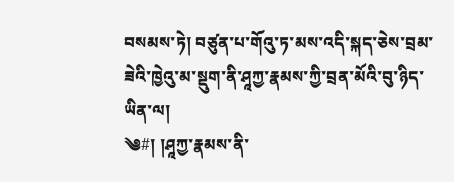བསམས་ཏེ། བཙུན་པ་གོའུ་ཏ་མས་འདི་སྐད་ཅེས་བྲམ་ཟེའི་ཁྱེའུ་མ་སྡུག་ནི་ཤཱཀྱ་རྣམས་ཀྱི་བྲན་མོའི་བུ་ཉིད་ཡིན་ལ།
༄#། །ཤཱཀྱ་རྣམས་ནི་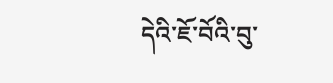དེའི་ཇོ་བོའི་བུ་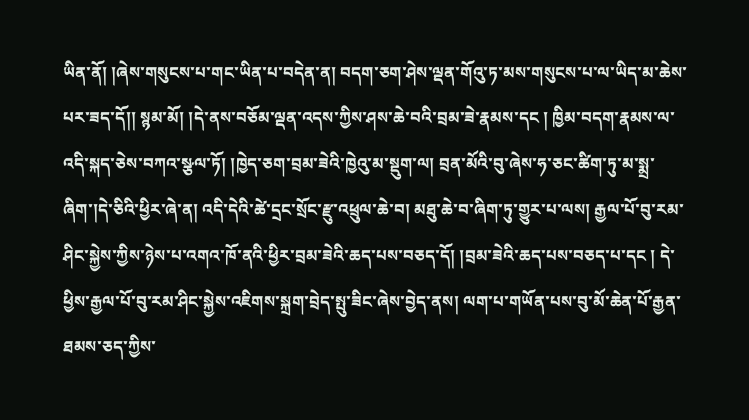ཡིན་ནོ། །ཞེས་གསུངས་པ་གང་ཡིན་པ་བདེན་ན། བདག་ཅག་ཤེས་ལྡན་གོའུ་ཏ་མས་གསུངས་པ་ལ་ཡིད་མ་ཆེས་པར་ཟད་དོ།། སྙམ་མོ། །དེ་ནས་བཅོམ་ལྡན་འདས་ཀྱིས་ཤས་ཆེ་བའི་བྲམ་ཟེ་རྣམས་དང ། ཁྱིམ་བདག་རྣམས་ལ་འདི་སྐད་ཅེས་བཀའ་སྩལ་ཏོ། །ཁྱེད་ཅག་བྲམ་ཟེའི་ཁྱེའུ་མ་སྡུག་ལ། བྲན་མོའི་བུ་ཞེས་ཧ་ཅང་ཚིག་ཏུ་མ་སྨྲ་ཞིག་།དེ་ཅིའི་ཕྱིར་ཞེ་ན། འདི་དེའི་ཚེ་དྲང་སྲོང་རྫུ་འཕྲུལ་ཆེ་བ། མཐུ་ཆེ་བ་ཞིག་ཏུ་གྱུར་པ་ལས། རྒྱལ་པོ་བུ་རམ་ཤིང་སྐྱེས་ཀྱིས་ཉེས་པ་འགའ་ཁོ་ནའི་ཕྱིར་བྲམ་ཟེའི་ཆད་པས་བཅད་དོ། །བྲམ་ཟེའི་ཆད་པས་བཅད་པ་དང ། དེ་ཕྱིས་རྒྱལ་པོ་བུ་རམ་ཤིང་སྐྱེས་འཇིགས་སྐྲག་བྲེད་སྤུ་ཟིང་ཞེས་བྱེད་ནས། ལག་པ་གཡོན་པས་བུ་མོ་ཆེན་པོ་རྒྱན་ཐམས་ཅད་ཀྱིས་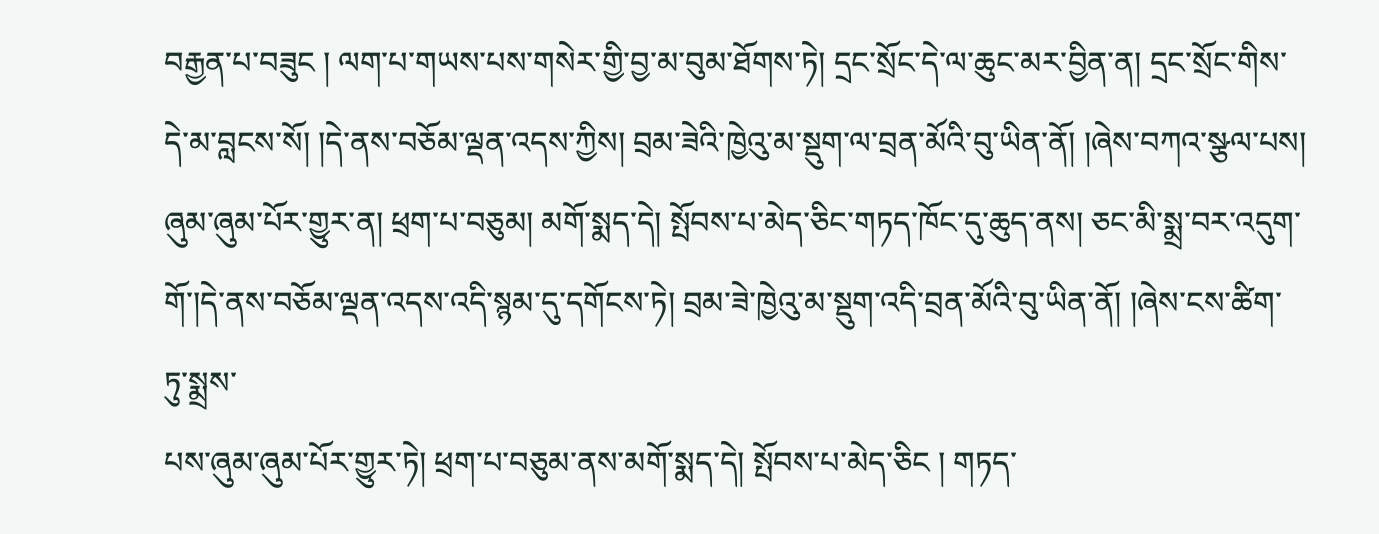བརྒྱན་པ་བཟུང ། ལག་པ་གཡས་པས་གསེར་གྱི་བྱ་མ་བུམ་ཐོགས་ཏེ། དྲང་སྲོང་དེ་ལ་ཆུང་མར་བྱིན་ན། དྲང་སྲོང་གིས་དེ་མ་བླངས་སོ། །དེ་ནས་བཅོམ་ལྡན་འདས་ཀྱིས། བྲམ་ཟེའི་ཁྱེའུ་མ་སྡུག་ལ་བྲན་མོའི་བུ་ཡིན་ནོ། །ཞེས་བཀའ་སྩལ་པས། ཞུམ་ཞུམ་པོར་གྱུར་ན། ཕྲག་པ་བཅུམ། མགོ་སྨད་དེ། སྤོབས་པ་མེད་ཅིང་གཏད་ཁོང་དུ་ཆུད་ནས། ཅང་མི་སྨྲ་བར་འདུག་གོ་།དེ་ནས་བཅོམ་ལྡན་འདས་འདི་སྙམ་དུ་དགོངས་ཏེ། བྲམ་ཟེ་ཁྱེའུ་མ་སྡུག་འདི་བྲན་མོའི་བུ་ཡིན་ནོ། །ཞེས་ངས་ཚིག་ཏུ་སྨྲས་
པས་ཞུམ་ཞུམ་པོར་གྱུར་ཏེ། ཕྲག་པ་བཅུམ་ནས་མགོ་སྨད་དེ། སྤོབས་པ་མེད་ཅིང ། གཏད་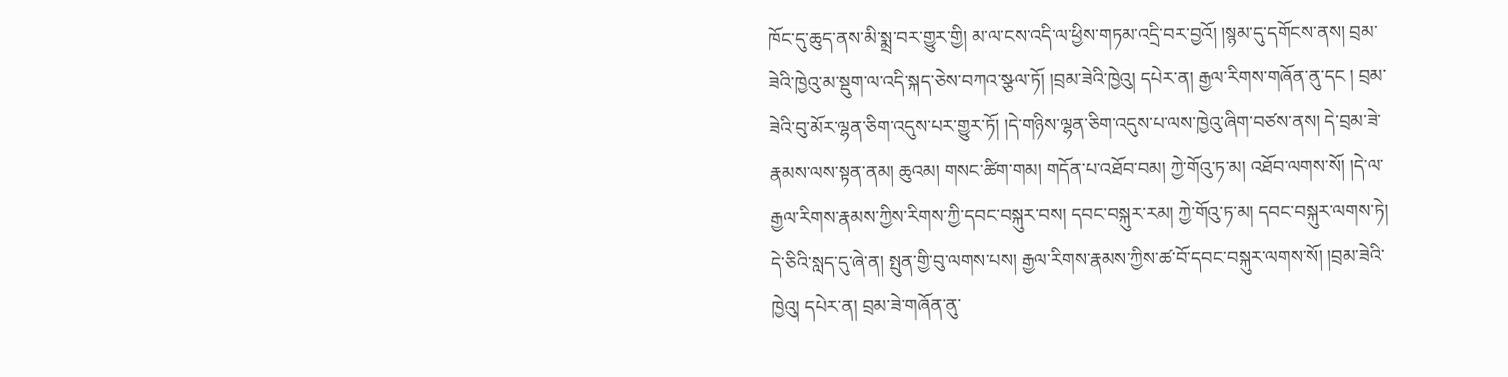ཁོང་དུ་ཆུད་ནས་མི་སྨྲ་བར་གྱུར་གྱི། མ་ལ་ངས་འདི་ལ་ཕྱིས་གཏམ་འདྲི་བར་བྱའོ། །སྙམ་དུ་དགོངས་ནས། བྲམ་ཟེའི་ཁྱེའུ་མ་སྡུག་ལ་འདི་སྐད་ཅེས་བཀའ་སྩལ་ཏོ། །བྲམ་ཟེའི་ཁྱེའུ། དཔེར་ན། རྒྱལ་རིགས་གཞོན་ནུ་དང ། བྲམ་ཟེའི་བུ་མོར་ལྷན་ཅིག་འདུས་པར་གྱུར་ཏོ། །དེ་གཉིས་ལྷན་ཅིག་འདུས་པ་ལས་ཁྱེའུ་ཞིག་བཙས་ནས། དེ་བྲམ་ཟེ་རྣམས་ལས་སྟན་ནམ། ཆུའམ། གསང་ཚིག་གམ། གདོན་པ་འཐོབ་བམ། ཀྱེ་གོའུ་ཏ་མ། འཐོབ་ལགས་སོ། །དེ་ལ་རྒྱལ་རིགས་རྣམས་ཀྱིས་རིགས་ཀྱི་དབང་བསྐུར་བས། དབང་བསྐུར་རམ། ཀྱེ་གོའུ་ཏ་མ། དབང་བསྐུར་ལགས་ཏེ། དེ་ཅིའི་སླད་དུ་ཞེ་ན། སྤུན་གྱི་བུ་ལགས་པས། རྒྱལ་རིགས་རྣམས་ཀྱིས་ཚ་བོ་དབང་བསྐུར་ལགས་སོ། །བྲམ་ཟེའི་ཁྱེའུ། དཔེར་ན། བྲམ་ཟེ་གཞོན་ནུ་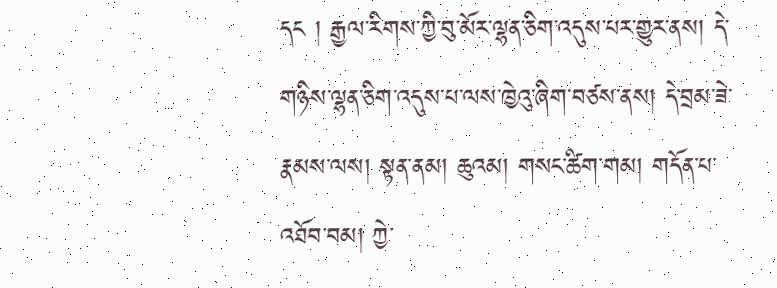དང ། རྒྱལ་རིགས་ཀྱི་བུ་མོར་ལྷན་ཅིག་འདུས་པར་གྱུར་ནས། དེ་གཉིས་ལྷན་ཅིག་འདུས་པ་ལས་ཁྱེའུ་ཞིག་བཙས་ནས། དེ་བྲམ་ཟེ་རྣམས་ལས། སྟན་ནམ། ཆུའམ། གསང་ཚིག་གམ། གདོན་པ་འཐོབ་བམ། ཀྱེ་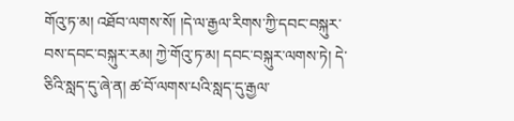གོའུ་ཏ་མ། འཐོབ་ལགས་སོ། །དེ་ལ་རྒྱལ་རིགས་ཀྱི་དབང་བསྐུར་བས་དབང་བསྐུར་རམ། ཀྱེ་གོའུ་ཏ་མ། དབང་བསྐུར་ལགས་ཏེ། དེ་ཅིའི་སླད་དུ་ཞེ་ན། ཚ་བོ་ལགས་པའི་སླད་དུ་རྒྱལ་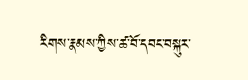རིགས་རྣམས་ཀྱིས་ཚ་བོ་དབང་བསྐུར་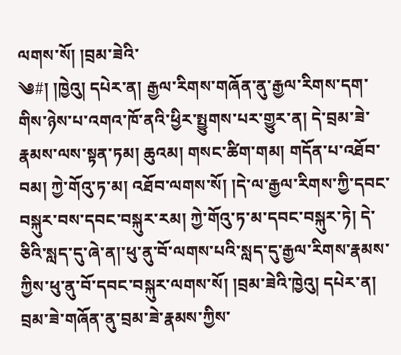ལགས་སོ། །བྲམ་ཟེའི་
༄#། །ཁྱེའུ། དཔེར་ན། རྒྱལ་རིགས་གཞོན་ནུ་རྒྱལ་རིགས་དག་གིས་ཉེས་པ་འགའ་ཁོ་ནའི་ཕྱིར་སྤྱུགས་པར་གྱུར་ན། དེ་བྲམ་ཟེ་རྣམས་ལས་སྟན་ཏམ། ཆུའམ། གསང་ཚིག་གམ། གདོན་པ་འཐོབ་བམ། ཀྱེ་གོའུ་ཏ་མ། འཐོབ་ལགས་སོ། །དེ་ལ་རྒྱལ་རིགས་ཀྱི་དབང་བསྐུར་བས་དབང་བསྐུར་རམ། ཀྱེ་གོའུ་ཏ་མ་དབང་བསྐུར་ཏེ། དེ་ཅིའི་སླད་དུ་ཞེ་ན།་ཕུ་ནུ་བོ་ལགས་པའི་སླད་དུ་རྒྱལ་རིགས་རྣམས་ཀྱིས་ཕུ་ནུ་བོ་དབང་བསྐུར་ལགས་སོ། །བྲམ་ཟེའི་ཁྱེའུ། དཔེར་ན། བྲམ་ཟེ་གཞོན་ནུ་བྲམ་ཟེ་རྣམས་ཀྱིས་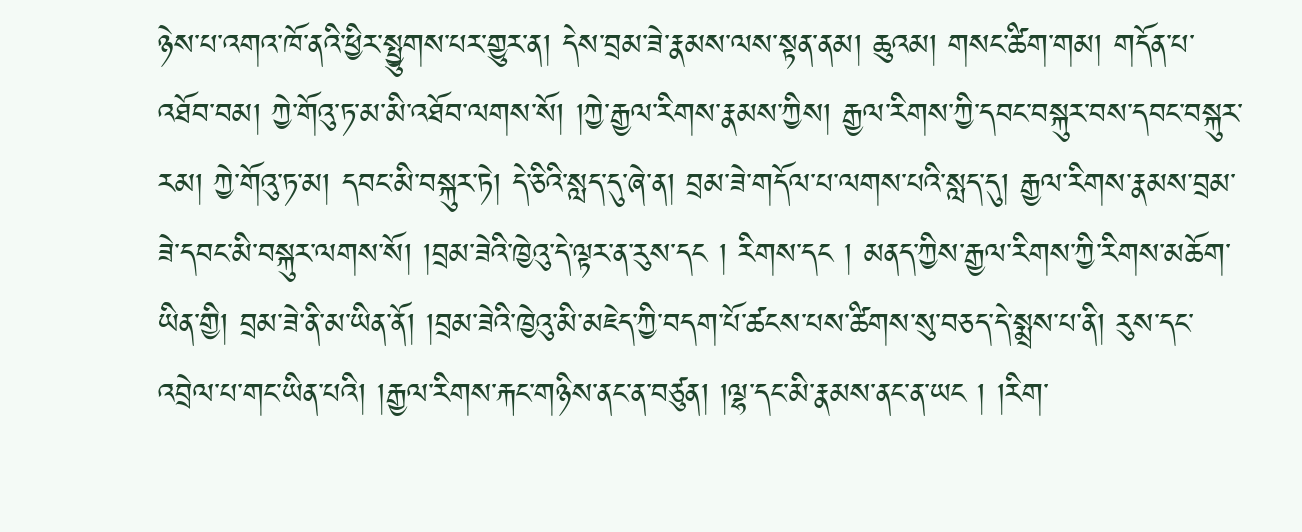ཉེས་པ་འགའ་ཁོ་ནའི་ཕྱིར་སྤྱུགས་པར་གྱུར་ན། དེས་བྲམ་ཟེ་རྣམས་ལས་སྟན་ནམ། ཆུའམ། གསང་ཚིག་གམ། གདོན་པ་འཐོབ་བམ། ཀྱེ་གོའུ་ཏ་མ་མི་འཐོབ་ལགས་སོ། །ཀྱེ་རྒྱལ་རིགས་རྣམས་ཀྱིས། རྒྱལ་རིགས་ཀྱི་དབང་བསྐུར་བས་དབང་བསྐུར་རམ། ཀྱེ་གོའུ་ཏ་མ། དབང་མི་བསྐུར་ཏེ། དེ་ཅིའི་སླད་དུ་ཞེ་ན། བྲམ་ཟེ་གདོལ་པ་ལགས་པའི་སླད་དུ། རྒྱལ་རིགས་རྣམས་བྲམ་ཟེ་དབང་མི་བསྐུར་ལགས་སོ། །བྲམ་ཟེའི་ཁྱེའུ་དེ་ལྟར་ན་རུས་དང ། རིགས་དང ། མནད་ཀྱིས་རྒྱལ་རིགས་ཀྱི་རིགས་མཆོག་ཡིན་གྱི། བྲམ་ཟེ་ནི་མ་ཡིན་ནོ། །བྲམ་ཟེའི་ཁྱེའུ་མི་མཇེད་ཀྱི་བདག་པོ་ཚངས་པས་ཚིགས་སུ་བཅད་དེ་སྨྲས་པ་ནི། རུས་དང་འབྲེལ་པ་གང་ཡིན་པའི། །རྒྱལ་རིགས་རྐང་གཉིས་ནང་ན་བཙུན། །ལྷ་དང་མི་རྣམས་ནང་ན་ཡང ། །རིག་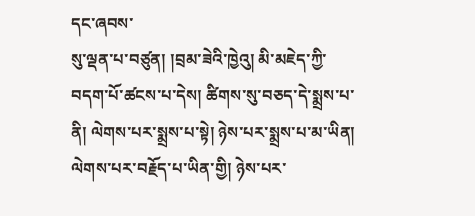དང་ཞབས་
སུ་ལྡན་པ་བཙུན། །བྲམ་ཟེའི་ཁྱེའུ། མི་མཇེད་ཀྱི་བདག་པོ་ཚངས་པ་དེས། ཚིགས་སུ་བཅད་དེ་སྨྲས་པ་ནི། ལེགས་པར་སྨྲས་པ་སྟེ། ཉེས་པར་སྨྲས་པ་མ་ཡིན། ལེགས་པར་བརྗོད་པ་ཡིན་གྱི། ཉེས་པར་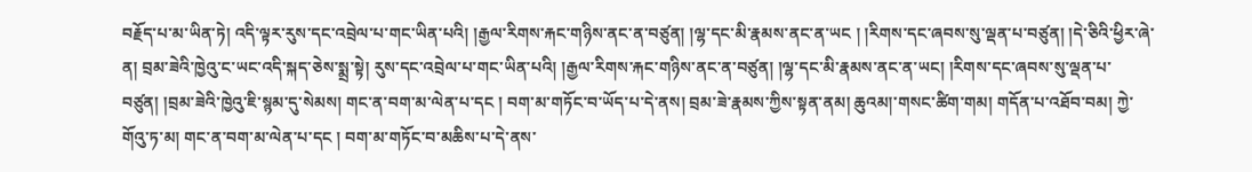བརྗོད་པ་མ་ཡིན་ཏེ། འདི་ལྟར་རུས་དང་འབྲེལ་པ་གང་ཡིན་པའི། །རྒྱལ་རིགས་རྐང་གཉིས་ནང་ན་བཙུན། །ལྷ་དང་མི་རྣམས་ནང་ན་ཡང ། །རིགས་དང་ཞབས་སུ་ལྡན་པ་བཙུན། །དེ་ཅིའི་ཕྱིར་ཞེ་ན། བྲམ་ཟེའི་ཁྱེའུ་ང་ཡང་འདི་སྐད་ཅེས་སྨྲ་སྟེ། རུས་དང་འབྲེལ་པ་གང་ཡིན་པའི། །རྒྱལ་རིགས་རྐང་གཉིས་ནང་ན་བཙུན། །ལྷ་དང་མི་རྣམས་ནང་ན་ཡང། །རིགས་དང་ཞབས་སུ་ལྡན་པ་བཙུན། །བྲམ་ཟེའི་ཁྱེའུ་ཇི་སྙམ་དུ་སེམས། གང་ན་བག་མ་ལེན་པ་དང ། བག་མ་གཏོང་བ་ཡོད་པ་དེ་ནས། བྲམ་ཟེ་རྣམས་ཀྱིས་སྟན་ནམ། ཆུའམ།་གསང་ཚིག་གམ། གདོན་པ་འཐོབ་བམ། ཀྱེ་གོའུ་ཏ་མ། གང་ན་བག་མ་ལེན་པ་དང ། བག་མ་གཏོང་བ་མཆིས་པ་དེ་ནས་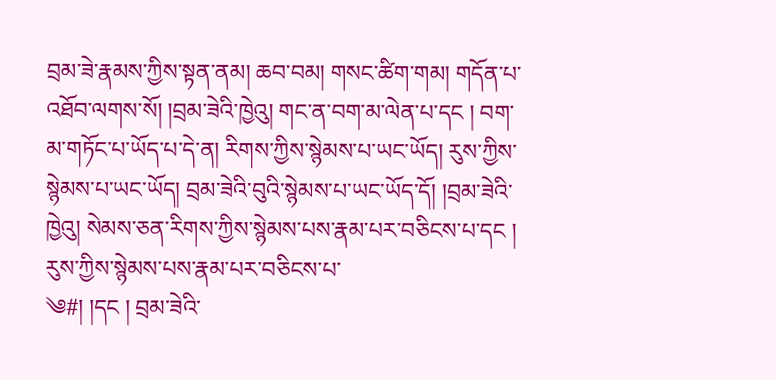བྲམ་ཟེ་རྣམས་ཀྱིས་སྟན་ནམ། ཆབ་བམ། གསང་ཚིག་གམ། གདོན་པ་འཐོབ་ལགས་སོ། །བྲམ་ཟེའི་ཁྱེའུ། གང་ན་བག་མ་ལེན་པ་དང ། བག་མ་གཏོང་པ་ཡོད་པ་དེ་ན། རིགས་ཀྱིས་སྙེམས་པ་ཡང་ཡོད། རུས་ཀྱིས་སྙེམས་པ་ཡང་ཡོད། བྲམ་ཟེའི་བུའི་སྙེམས་པ་ཡང་ཡོད་དོ། །བྲམ་ཟེའི་ཁྱེའུ། སེམས་ཅན་རིགས་ཀྱིས་སྙེམས་པས་རྣམ་པར་བཅིངས་པ་དང ། རུས་ཀྱིས་སྙེམས་པས་རྣམ་པར་བཅིངས་པ་
༄#། །དང ། བྲམ་ཟེའི་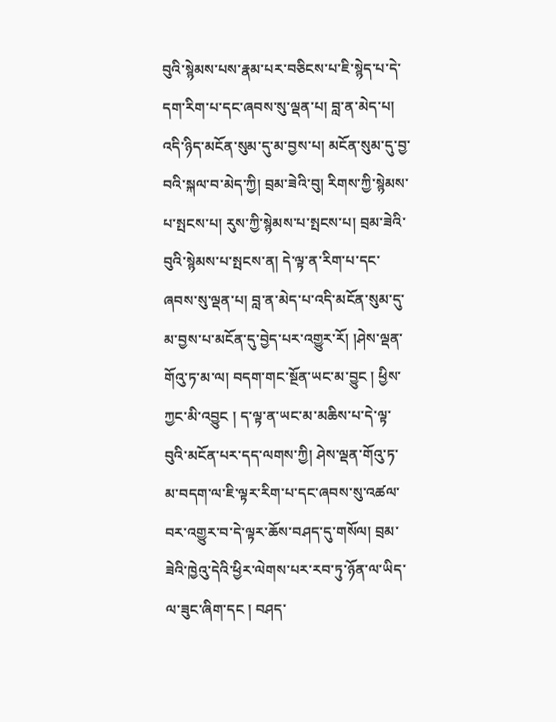བུའི་སྙེམས་པས་རྣམ་པར་བཅིངས་པ་ཇི་སྙེད་པ་དེ་དག་རིག་པ་དང་ཞབས་སུ་ལྡན་པ། བླ་ན་མེད་པ། འདི་ཉིད་མངོན་སུམ་དུ་མ་བྱས་པ། མངོན་སུམ་དུ་བྱ་བའི་སྐལ་བ་མེད་ཀྱི། བྲམ་ཟེའི་བུ། རིགས་ཀྱི་སྙེམས་པ་སྤངས་པ། རུས་ཀྱི་སྙེམས་པ་སྤངས་པ། བྲམ་ཟེའི་བུའི་སྙེམས་པ་སྤངས་ན། དེ་ལྟ་ན་རིག་པ་དང་ཞབས་སུ་ལྡན་པ། བླ་ན་མེད་པ་འདི་མངོན་སུམ་དུ་མ་བྱས་པ་མངོན་དུ་བྱེད་པར་འགྱུར་རོ། །ཤེས་ལྡན་གོའུ་ཏ་མ་ལ། བདག་གང་སྔོན་ཡང་མ་བྱུང ། ཕྱིས་ཀྱང་མི་འབྱུང ། ད་ལྟ་ན་ཡང་མ་མཆིས་པ་དེ་ལྟ་བུའི་མངོན་པར་དད་ལགས་ཀྱི། ཤེས་ལྡན་གོའུ་ཏ་མ་བདག་ལ་ཇི་ལྟར་རིག་པ་དང་ཞབས་སུ་འཚལ་བར་འགྱུར་བ་དེ་ལྟར་ཆོས་བཤད་དུ་གསོལ། བྲམ་ཟེའི་ཁྱེའུ་དེའི་ཕྱིར་ལེགས་པར་རབ་ཏུ་ཉོན་ལ་ཡིད་ལ་ཟུང་ཞིག་དང ། བཤད་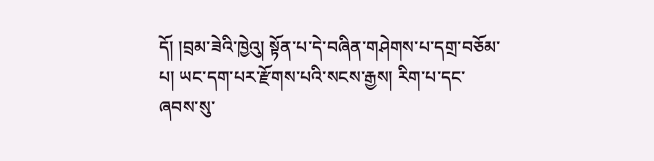དོ། །བྲམ་ཟེའི་ཁྱེའུ། སྟོན་པ་དེ་བཞིན་གཤེགས་པ་དགྲ་བཅོམ་པ། ཡང་དག་པར་རྫོགས་པའི་སངས་རྒྱས། རིག་པ་དང་ཞབས་སུ་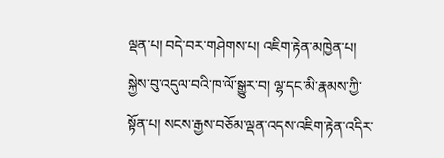ལྡན་པ། བདེ་བར་གཤེགས་པ། འཇིག་རྟེན་མཁྱེན་པ། སྐྱེས་བུ་འདུལ་བའི་ཁ་ལོ་སྒྱུར་བ། ལྷ་དང་མི་རྣམས་ཀྱི་སྟོན་པ། སངས་རྒྱས་བཅོམ་ལྡན་འདས་འཇིག་རྟེན་འདིར་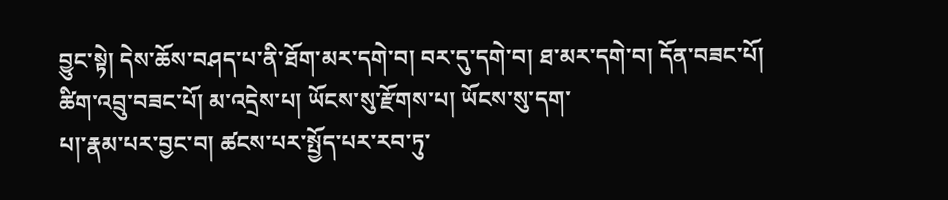བྱུང་སྟེ། དེས་ཆོས་བཤད་པ་ནི་ཐོག་མར་དགེ་བ། བར་དུ་དགེ་བ། ཐ་མར་དགེ་བ། དོན་བཟང་པོ། ཚིག་འབྲུ་བཟང་པོ། མ་འདྲེས་པ། ཡོངས་སུ་རྫོགས་པ། ཡོངས་སུ་དག་
པ།་རྣམ་པར་བྱང་བ། ཚངས་པར་སྤྱོད་པར་རབ་ཏུ་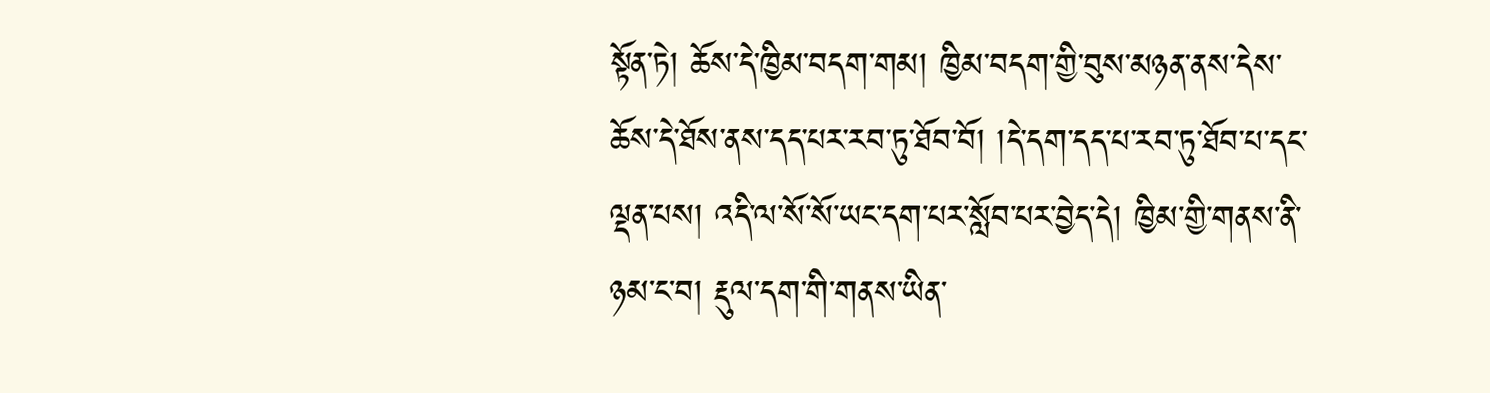སྟོན་ཏེ། ཆོས་དེ་ཁྱིམ་བདག་གམ། ཁྱིམ་བདག་གྱི་བུས་མཉན་ནས་དེས་ཆོས་དེ་ཐོས་ནས་དད་པར་རབ་ཏུ་ཐོབ་བོ། །དེ་དག་དད་པ་རབ་ཏུ་ཐོབ་པ་དང་ལྡན་པས། འདི་ལ་སོ་སོ་ཡང་དག་པར་སློབ་པར་བྱེད་དེ། ཁྱིམ་གྱི་གནས་ནི་ཉམ་ང་བ། རྡུལ་དག་གི་གནས་ཡིན་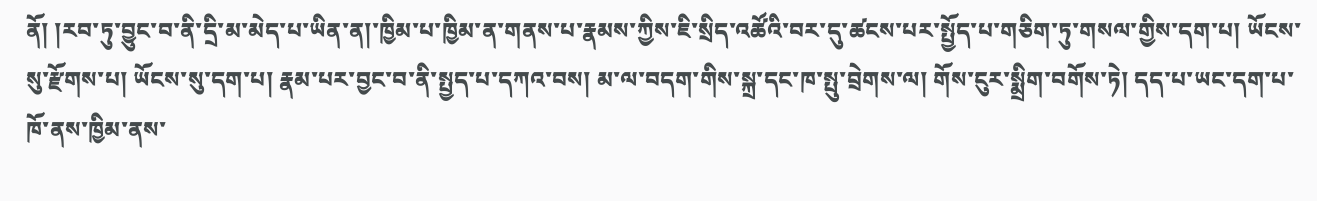ནོ། །རབ་ཏུ་བྱུང་བ་ནི་དྲི་མ་མེད་པ་ཡིན་ན།་ཁྱིམ་པ་ཁྱིམ་ན་གནས་པ་རྣམས་ཀྱིས་ཇི་སྲིད་འཚོའི་བར་དུ་ཚངས་པར་སྤྱོད་པ་གཅིག་ཏུ་གསལ་གྱིས་དག་པ། ཡོངས་སུ་རྫོགས་པ། ཡོངས་སུ་དག་པ། རྣམ་པར་བྱང་བ་ནི་སྤྱད་པ་དཀའ་བས། མ་ལ་བདག་གིས་སྐྲ་དང་ཁ་སྤུ་བྲེགས་ལ། གོས་ངུར་སྨྲིག་བགོས་ཏེ། དད་པ་ཡང་དག་པ་ཁོ་ནས་ཁྱིམ་ནས་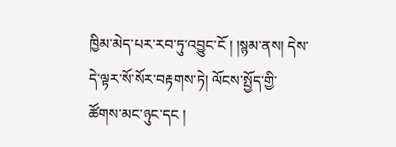ཁྱིམ་མེད་པར་རབ་ཏུ་འབྱུང་ངོ ། །སྙམ་ནས། དེས་དེ་ལྟར་སོ་སོར་བརྟགས་ཏེ། ལོངས་སྤྱོད་གྱི་ཚོགས་མང་ཉུང་དང །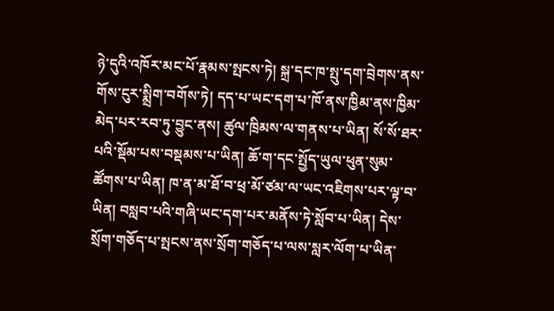ཉེ་དུའི་འཁོར་མང་པོ་རྣམས་སྤངས་ཏེ། སྐྲ་དང་ཁ་སྤུ་དག་བྲེགས་ནས་གོས་ངུར་སྨྲིག་བགོས་ཏེ། དད་པ་ཡང་དག་པ་ཁོ་ནས་ཁྱིམ་ནས་ཁྱིམ་མེད་པར་རབ་ཏུ་བྱུང་ནས། ཚུལ་ཁྲིམས་ལ་གནས་པ་ཡིན། སོ་སོ་ཐར་པའི་སྡོམ་པས་བསྡམས་པ་ཡིན། ཆོ་ག་དང་སྤྱོད་ཡུལ་ཕུན་སུམ་ཚོགས་པ་ཡིན། ཁ་ན་མ་ཐོ་བ་ཕྲ་མོ་ཙམ་ལ་ཡང་འཇིགས་པར་ལྟ་བ་ཡིན། བསླབ་པའི་གཞི་ཡང་དག་པར་མནོས་ཏེ་སློབ་པ་ཡིན། དེས་སྲོག་གཅོད་པ་སྤངས་ནས་སྲོག་གཅོད་པ་ལས་སླར་ལོག་པ་ཡིན་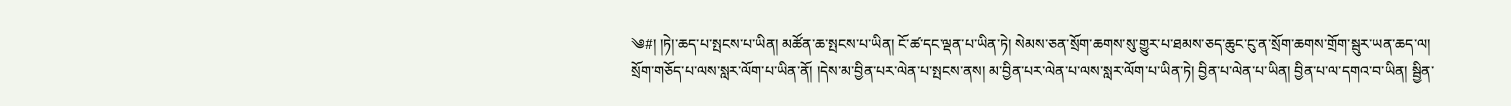༄#། །ཏེ།་ཆད་པ་སྤངས་པ་ཡིན། མཚོན་ཆ་སྤངས་པ་ཡིན། ངོ་ཚ་དང་ལྡན་པ་ཡིན་ཏེ། སེམས་ཅན་སྲོག་ཆགས་སུ་གྱུར་པ་ཐམས་ཅད་ཆུང་ངུ་ན་སྲོག་ཆགས་གྲོག་སྦུར་ཡན་ཆད་ལ། སྲོག་གཅོད་པ་ལས་སླར་ལོག་པ་ཡིན་ནོ། །དེས་མ་བྱིན་པར་ལེན་པ་སྤངས་ནས། མ་བྱིན་པར་ལེན་པ་ལས་སླར་ལོག་པ་ཡིན་ཏེ། བྱིན་པ་ལེན་པ་ཡིན། བྱིན་པ་ལ་དགའ་བ་ཡིན། སྦྱིན་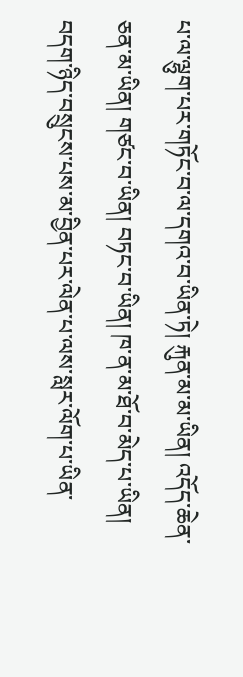པ་ལ་ལྷུག་པར་གཏོང་བ་ལ་དགའ་བ་ཡིན་ཏེ། རྐུན་མ་མ་ཡིན། འདོད་ཆེན་ཅན་མ་ཡིན། གཙང་བ་ཡིན། བཏང་བ་ཡིན། ཁ་ན་མ་ཐོ་བ་མེད་པ་ཡིན། བདག་ཉིད་བསྲུངས་པས་མ་བྱིན་པར་ལེན་པ་ལས་སླར་ལོག་པ་ཡིན་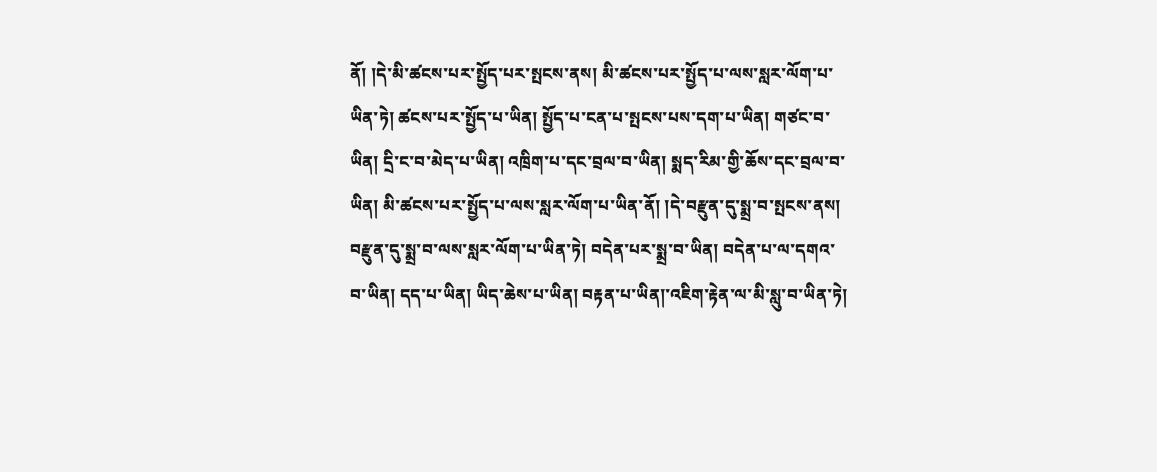ནོ། །དེ་མི་ཚངས་པར་སྤྱོད་པར་སྤངས་ནས། མི་ཚངས་པར་སྤྱོད་པ་ལས་སླར་ལོག་པ་ཡིན་ཏེ། ཚངས་པར་སྤྱོད་པ་ཡིན། སྤྱོད་པ་ངན་པ་སྤངས་པས་དག་པ་ཡིན། གཙང་བ་ཡིན། དྲི་ང་བ་མེད་པ་ཡིན། འཁྲིག་པ་དང་བྲལ་བ་ཡིན། སྨད་རིམ་གྱི་ཆོས་དང་བྲལ་བ་ཡིན། མི་ཚངས་པར་སྤྱོད་པ་ལས་སླར་ལོག་པ་ཡིན་ནོ། །དེ་བརྫུན་དུ་སྨྲ་བ་སྤངས་ནས། བརྫུན་དུ་སྨྲ་བ་ལས་སླར་ལོག་པ་ཡིན་ཏེ། བདེན་པར་སྨྲ་བ་ཡིན། བདེན་པ་ལ་དགའ་བ་ཡིན། དད་པ་ཡིན། ཡིད་ཆེས་པ་ཡིན། བརྟན་པ་ཡིན།་འཇིག་རྟེན་ལ་མི་སླུ་བ་ཡིན་ཏེ།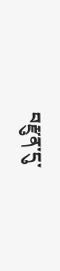བརྫུན་དུ་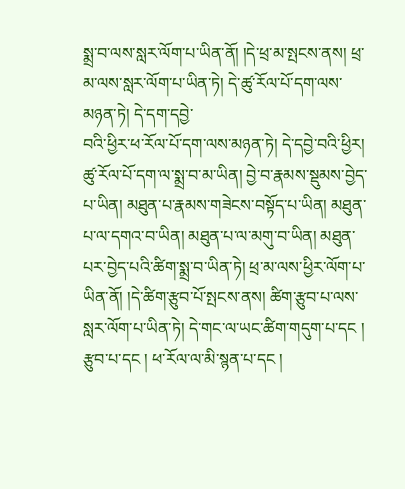སྨྲ་བ་ལས་སླར་ལོག་པ་ཡིན་ནོ། །དེ་ཕྲ་མ་སྤངས་ནས། ཕྲ་མ་ལས་སླར་ལོག་པ་ཡིན་ཏེ། དེ་ཚུ་རོལ་པོ་དག་ལས་མཉན་ཏེ། དེ་དག་དབྱེ་
བའི་ཕྱིར་ཕ་རོལ་པོ་དག་ལས་མཉན་ཏེ། དེ་དབྱེ་བའི་ཕྱིར། ཚུ་རོལ་པོ་དག་ལ་སྨྲ་བ་མ་ཡིན། བྱེ་བ་རྣམས་སྡུམས་བྱེད་པ་ཡིན། མཐུན་པ་རྣམས་གཟེངས་བསྟོད་པ་ཡིན། མཐུན་པ་ལ་དགའ་བ་ཡིན། མཐུན་པ་ལ་མགུ་བ་ཡིན། མཐུན་པར་བྱེད་པའི་ཚིག་སྨྲ་བ་ཡིན་ཏེ། ཕྲ་མ་ལས་ཕྱིར་ལོག་པ་ཡིན་ནོ། །དེ་ཚིག་རྩུབ་པོ་སྤངས་ནས། ཚིག་རྩུབ་པ་ལས་སླར་ལོག་པ་ཡིན་ཏེ། དེ་གང་ལ་ཡང་ཚིག་གདུག་པ་དང ། རྩུབ་པ་དང ། ཕ་རོལ་ལ་མི་སྙན་པ་དང །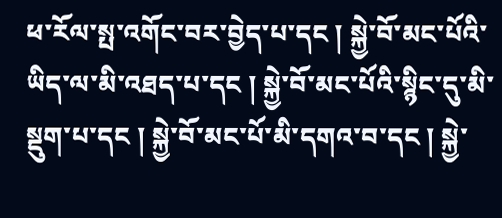ཕ་རོལ་སྤ་འགོང་བར་བྱེད་པ་དང ། སྐྱེ་བོ་མང་པོའི་ཡིད་ལ་མི་འཐད་པ་དང ། སྐྱེ་བོ་མང་པོའི་སྙིང་དུ་མི་སྡུག་པ་དང ། སྐྱེ་བོ་མང་པོ་མི་དགའ་བ་དང ། སྐྱེ་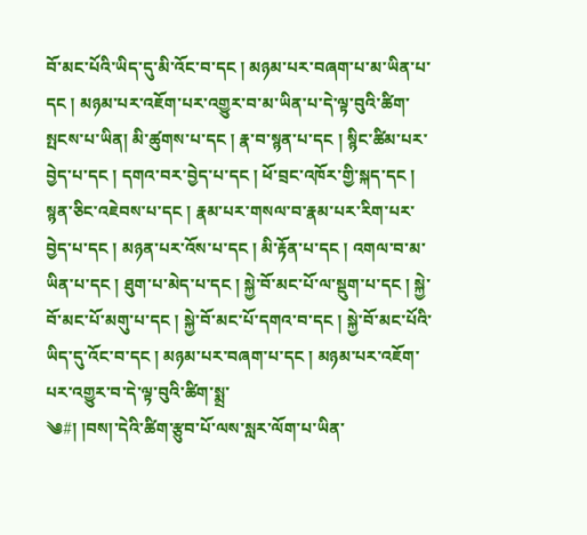བོ་མང་པོའི་ཡིད་དུ་མི་འོང་བ་དང ། མཉམ་པར་བཞག་པ་མ་ཡིན་པ་དང ། མཉམ་པར་འཇོག་པར་འགྱུར་བ་མ་ཡིན་པ་དེ་ལྟ་བུའི་ཚིག་སྤངས་པ་ཡིན། མི་ཚུགས་པ་དང ། རྣ་བ་སྙན་པ་དང ། སྙིང་ཚིམ་པར་བྱེད་པ་དང ། དགའ་བར་བྱེད་པ་དང ། ཕོ་བྲང་འཁོར་གྱི་སྐད་དང ། སྙན་ཅིང་འཇེབས་པ་དང ། རྣམ་པར་གསལ་བ་རྣམ་པར་རིག་པར་བྱེད་པ་དང ། མཉན་པར་འོས་པ་དང ། མི་རྟོན་པ་དང ། འགལ་བ་མ་ཡིན་པ་དང ། ཐུག་པ་མེད་པ་དང ། སྐྱེ་བོ་མང་པོ་ལ་སྡུག་པ་དང ། སྐྱེ་བོ་མང་པོ་མགུ་པ་དང ། སྐྱེ་བོ་མང་པོ་དགའ་བ་དང ། སྐྱེ་བོ་མང་པོའི་ཡིད་དུ་འོང་བ་དང ། མཉམ་པར་བཞག་པ་དང ། མཉམ་པར་འཇོག་པར་འགྱུར་བ་དེ་ལྟ་བུའི་ཚིག་སྨྲ་
༄#། །བས།་དེའི་ཚིག་རྩུབ་པོ་ལས་སླར་ལོག་པ་ཡིན་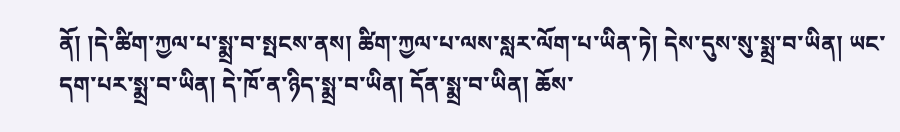ནོ། །དེ་ཚིག་ཀྱལ་པ་སྨྲ་བ་སྤངས་ནས། ཚིག་ཀྱལ་པ་ལས་སླར་ལོག་པ་ཡིན་ཏེ། དེས་དུས་སུ་སྨྲ་བ་ཡིན། ཡང་དག་པར་སྨྲ་བ་ཡིན། དེ་ཁོ་ན་ཉིད་སྨྲ་བ་ཡིན། དོན་སྨྲ་བ་ཡིན། ཆོས་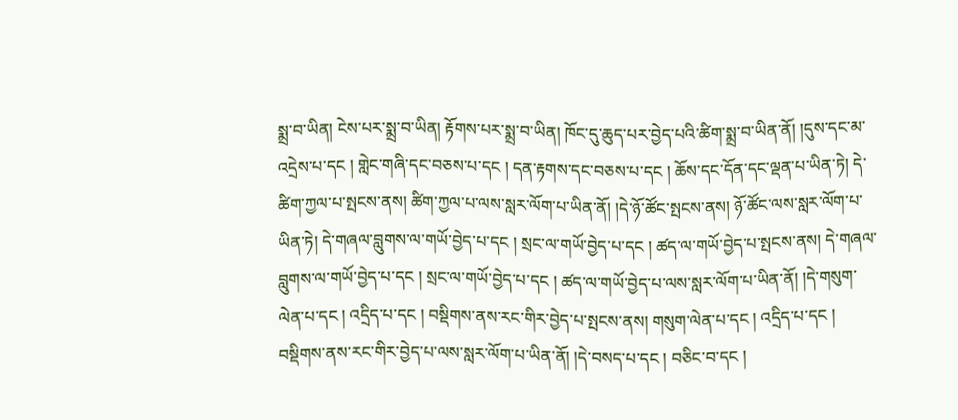སྨྲ་བ་ཡིན། ངེས་པར་སྨྲ་བ་ཡིན། རྟོགས་པར་སྨྲ་བ་ཡིན། ཁོང་དུ་ཆུད་པར་བྱེད་པའི་ཚིག་སྨྲ་བ་ཡིན་ནོ། །དུས་དང་མ་འདྲེས་པ་དང ། གླེང་གཞི་དང་བཅས་པ་དང ། དན་རྟགས་དང་བཅས་པ་དང ། ཆོས་དང་དོན་དང་ལྡན་པ་ཡིན་ཏེ། དེ་ཚིག་ཀྱལ་པ་སྤངས་ནས། ཚིག་ཀྱལ་པ་ལས་སླར་ལོག་པ་ཡིན་ནོ། །དེ་ཉོ་ཚོང་སྤངས་ནས། ཉོ་ཚོང་ལས་སླར་ལོག་པ་ཡིན་ཏེ། དེ་གཞལ་བླུགས་ལ་གཡོ་བྱེད་པ་དང ། སྲང་ལ་གཡོ་བྱེད་པ་དང ། ཚད་ལ་གཡོ་བྱེད་པ་སྤངས་ནས། དེ་གཞལ་བླུགས་ལ་གཡོ་བྱེད་པ་དང ། སྲང་ལ་གཡོ་བྱེད་པ་དང ། ཚད་ལ་གཡོ་བྱེད་པ་ལས་སླར་ལོག་པ་ཡིན་ནོ། །དེ་གསུག་ལེན་པ་དང ། འདྲིད་པ་དང ། བསྡིགས་ནས་རང་གིར་བྱེད་པ་སྤངས་ནས། གསུག་ལེན་པ་དང ། འདྲིད་པ་དང ། བསྡིགས་ནས་རང་གིར་བྱེད་པ་ལས་སླར་ལོག་པ་ཡིན་ནོ། །དེ་བསད་པ་དང ། བཅིང་བ་དང །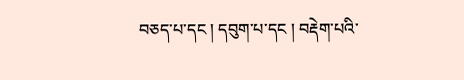བཅད་པ་དང ། དབུག་པ་དང ། བརྡེག་པའི་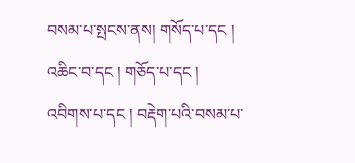བསམ་པ་སྤངས་ནས། གསོད་པ་དང ། འཆིང་བ་དང ། གཅོད་པ་དང ། འབིགས་པ་དང ། བརྡེག་པའི་བསམ་པ་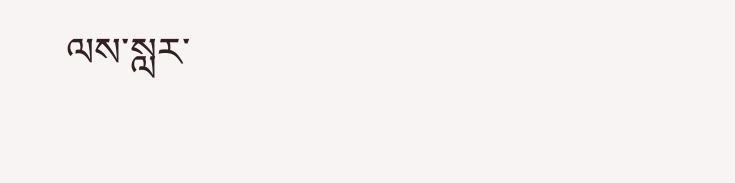ལས་སླར་